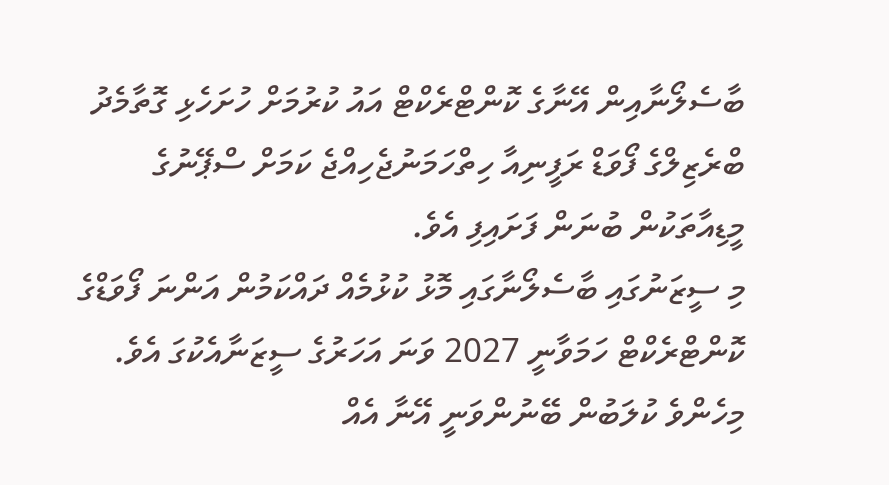ބާސެލޯނާއިން އޭނާގެ ކޮންޓްރެކްޓް އައު ކުރުމަށް ހުށަހެޅި ގޮތާމެދު ބްރެޒިލްގެ ފޯވަޑް ރަފީނިއާ ހިތްހަމަނުޖެހިއްޖެ ކަމަށް ސްޕޭނުގެ މީޑިއާތަކުން ބުނަން ފަށައިފި އެވެ.
މި ސީޒަނުގައި ބާސެލޯނާގައި މޮޅު ކުޅުމެއް ދައްކަމުން އަންނަ ފޯވަޑްގެ ކޮންޓްރެކްޓް ހަމަވާނީ 2027 ވަނަ އަހަރުގެ ސީޒަނާއެކުގަ އެވެ. މިހެންވެ ކުލަބުން ބޭނުންވަނީ އޭނާ އެއް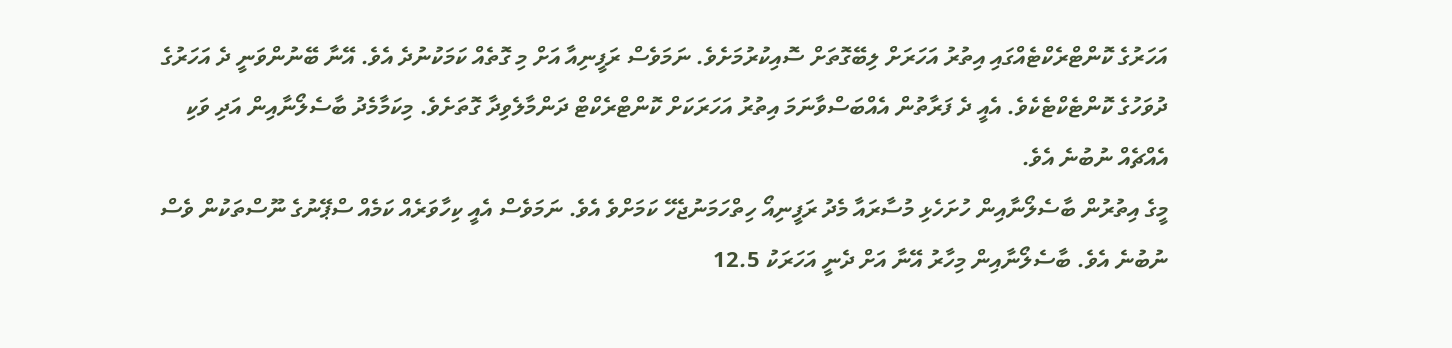އަހަރުގެ ކޮންޓްރެކްޓެއްގައި އިތުރު އަހަރަށް ލިބޭގޮތަށް ސޮއިކުރުމަށެވެ. ނަމަވެސް ރަފީނިއާ އަށް މި ގޮތެއް ކަމަކުނުދެ އެވެ. އޭނާ ބޭނުންވަނީ ދެ އަހަރުގެ ދުވަހުގެ ކޮންޓެކްޓެކެވެ. އެއީ ދެ ފަރާތުން އެއްބަސްވާނަމަ އިތުރު އަހަރަކަށް ކޮންޓްރެކްޓް ދަންމާލެވިދާ ގޮތަށެވެ. މިކަމާމެދު ބާސެލޯނާއިން އަދި ވަކި އެއްޗެއް ނުބުނެ އެވެ.
މީގެ އިތުރުން ބާސެލޯނާއިން ހުށަހެޅި މުސާރައާ މެދު ރަފީނިއޯ ހިތްހަމަނުޖެހޭ ކަމަށްވެ އެވެ. ނަމަވެސް އެއީ ކިހާވަރެއް ކަމެއް ސްޕޭނުގެ ނޫސްތަކުން ވެސް ނުބުނެ އެވެ. ބާސެލޯނާއިން މިހާރު އޭނާ އަށް ދެނީ އަހަރަކު 12.5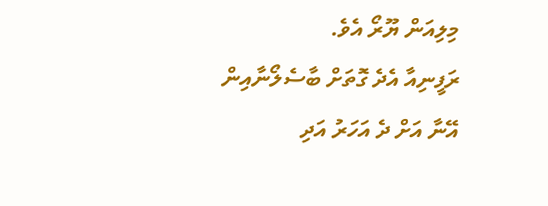މިލިއަން ޔޫރޯ އެވެ.
ރަފީނިއާ އެދެ ގޮތަށް ބާސެލޯނާއިން އޭނާ އަށް ދެ އަހަރު އަދި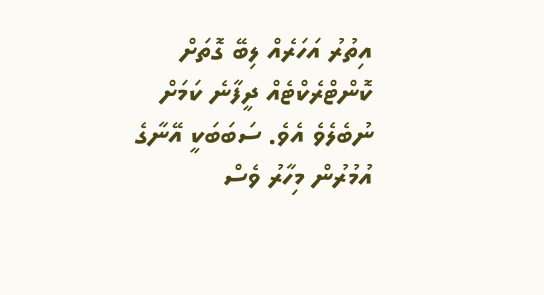އިތުރު އަހަރެއް ލިބޭ ގޮތަށް ކޮންޓްރެކްޓެއް ދީފާނެ ކަމަށް ނުބެލެވެ އެވެ. ސަބަބަކީ އޭނާގެ އުމުރުން މިހާރު ވެސް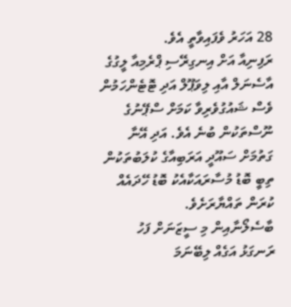28 އަހަރު ވެފައިވާތީ އެވެ.
ރަފިނިއާ އަށް އިނގިރޭސި ޕްރެމިއާ ލީގުގެ އާސެނަލް އާއި ލިވަޕޫލް އަދި ޓޮޓެންހަމުން ވެސް ޝައުގުވެރިވާ ކަމަށް ސްޕޭނުގެ ނޫސްތަކުން ބުނެ އެވެ. އަދި އޭނާ ގަތުމަށް ސައޫދީ އަރަބިއާގެ ކުލަބުތަކުން ތިބީ ބޮޑު މުސާރައަކާއެކު ބޮޑު ހޭދައެއް ކުރަން ތައްޔާރަށެވެ.
ބާސެލޯނާއިން މި ސީޒަނަށް ފަހު ރަނގަޅު އަގެއް ލިބޭނަމަ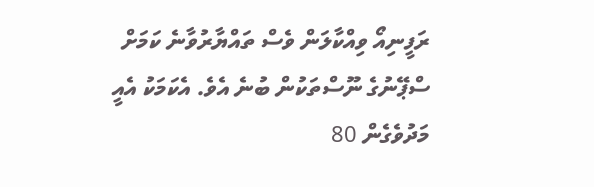ރަފީނިއޯ ވިއްކާލަން ވެސް ތައްޔާރުވާނެ ކަމަށް ސްޕޭނުގެ ނޫސްތަކުން ބުނެ އެވެ. އެކަމަކު އެއީ މަދުވެގެން 80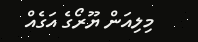މިލިއަން ޔޫރޯގެ އަގެއް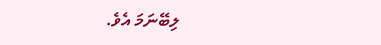ލިބޭނަމަ އެވެ.